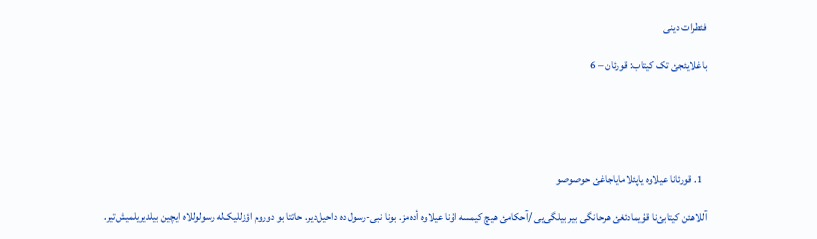فئطرات دینی

باغلایئجئ تک کیتاب: قورئان – 6





  1. قورئانا عیلاوە یاپئلامایاجاغئ حوصوصو

آللاهئن کیتابئ‌نا قۇیمادئغئ هرحانگی بیر بیلگی‌یی /آحکامئ هیچ کیمسە اۇنا عیلاوە أدەمز. بونا نبی-رسول دە داحیل‌دیر. حاتتا بو دوروم اؤزللیک‌لە رسولوللاە ایچین بیلدیریلمیش‌تیر.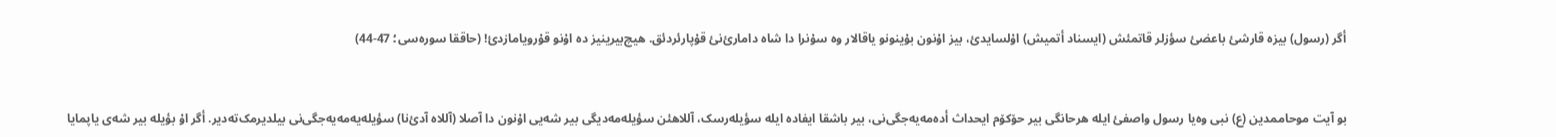أگر (رسول) بیزە قارشئ باعضئ سؤزلر قاتمئش (ایسناد أتمیش) اۇلسایدئ، بیز اۇنون بۇینونو یاقالار وە سۇنرا دا شاە دامارئ‌نئ قۇپارئردئق. هیچ‌بیرینیز دە اۇنو قۇرویامازدئ! (حاققا سورەسی؛ 47-44)



بو آیت موحاممدین (ع) نبی وەیا رسول واصفئ ایلە هرحانگی بیر حۆکۆم ایحداث أدەمەیەجگی‌نی، بیر باشقا ایفادە ایلە سؤیلەرسک، آللاهئن سؤیلەمەدیگی بیر شەیی اۇنون دا آصلا (آللاە آدئ‌نا) سؤیلەیەمەیەجگی‌نی بیلدیرمک‌تەدیر. أگر اۇ بؤیلە بیر شەی یاپمایا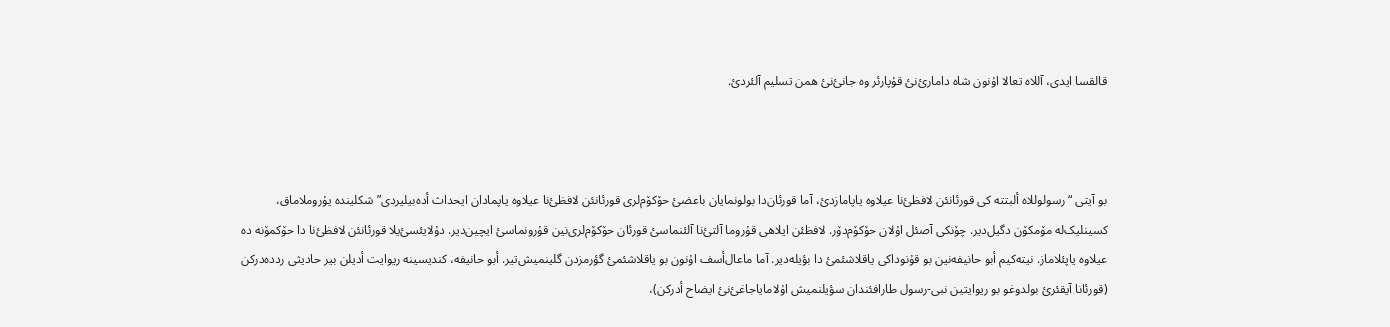قالقسا ایدی، آللاە تعالا اۇنون شاە دامارئ‌نئ قۇپارئر وە جانئ‌نئ همن تسلیم آلئردئ.



بو آیتی “رسولوللاە ألبتتە کی قورئانئن لافظئ‌نا عیلاوە یاپامازدئ، آما قورئان‌دا بولونمایان باعضئ حۆکۆم‌لری قورئانئن لافظئ‌نا عیلاوە یاپمادان ایحداث أدەبیلیردی” شکلیندە یۇروملاماق، کسینلیک‌لە مۆمکۆن دگیل‌دیر. چۆنکی آصئل اۇلان حۆکۆم‌دۆر. لافظئن ایلاهی قۇروما آلتئ‌نا آلئنماسئ قورئان حۆکۆم‌لری‌نین قۇرونماسئ ایچین‌دیر. دۇلایئسئ‌یلا قورئانئن لافظئ‌نا دا حۆکمۆنە دە عیلاوە یاپئلاماز. نیتەکیم أبو حانیفەنین بو قۇنوداکی یاقلاشئمئ دا بؤیلەدیر. آما ماعال‌أسف اۇنون بو یاقلاشئمئ گؤرمزدن گلینمیش‌تیر. أبو حانیفە، کندیسینە ریوایت أدیلن بیر حادیثی رددەدرکن (قورئانا آیقئرئ بولدوغو بو ریوایتین نبی-رسول طارافئندان سؤیلنمیش اۇلامایاجاغئ‌نئ ایضاح أدرکن)،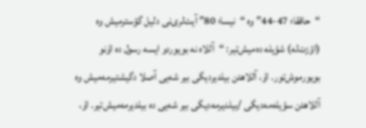“حاققا؛ 47-44” وە “نیسا؛ 80” آیت‌لری‌نی دلیل گؤسترمیش وە (اؤزت‌لە) شؤیلە دەمیش‌تیر: “آللاە نە بویوردو ایسە رسول دە اۇنو بویورموش‌تور. اۇ، آللاهئن بیلدیردیگی بیر شەیی آصلا دگیشتیرمەمیش وە آللاهئن سؤیلەمەدیگی /بیلدیرمەدیگی بیر شەیی دە بیلدیرمەمیش‌تیر. اۇ،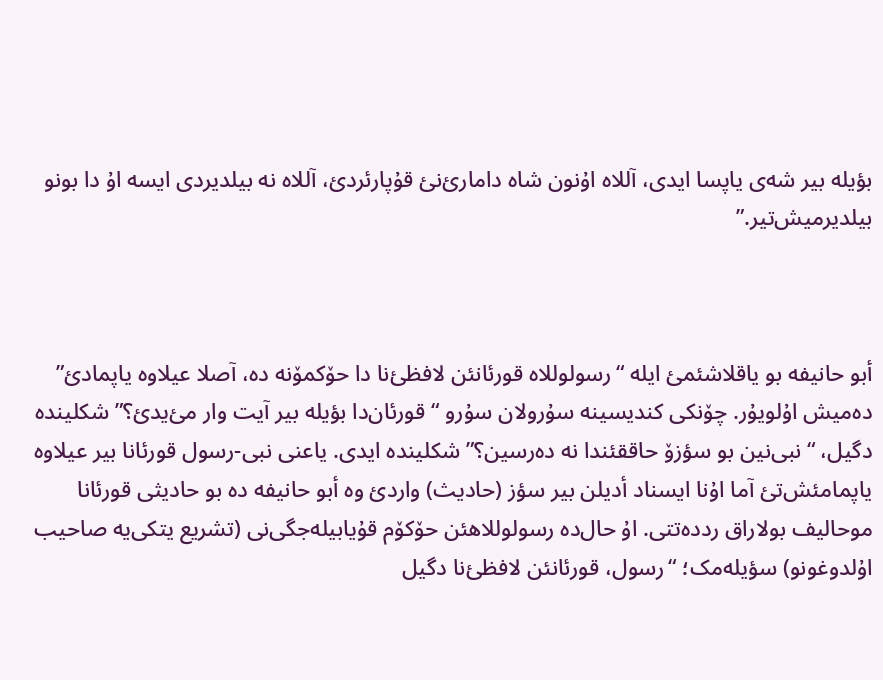بؤیلە بیر شەی یاپسا ایدی، آللاە اۇنون شاە دامارئ‌نئ قۇپارئردئ، آللاە نە بیلدیردی ایسە اۇ دا بونو بیلدیرمیش‌تیر.”



أبو حانیفە بو یاقلاشئمئ ایلە “رسولوللاە قورئانئن لافظئ‌نا دا حۆکمۆنە دە، آصلا عیلاوە یاپمادئ” دەمیش اۇلویۇر. چۆنکی کندیسینە سۇرولان سۇرو “قورئان‌دا بؤیلە بیر آیت وار مئ‌یدئ؟” شکلیندە دگیل، “نبی‌نین بو سؤزۆ حاققئندا نە دەرسین؟” شکلیندە ایدی. یاعنی نبی-رسول قورئانا بیر عیلاوە یاپمامئش‌تئ آما اۇنا ایسناد أدیلن بیر سؤز (حادیث) واردئ وە أبو حانیفە دە بو حادیثی قورئانا موحالیف بولاراق رددەتتی. اۇ حال‌دە رسولوللاهئن حۆکۆم قۇیابیلەجگی‌نی (تشریع یتکی‌یە صاحیب اۇلدوغونو) سؤیلەمک؛ “رسول، قورئانئن لافظئ‌نا دگیل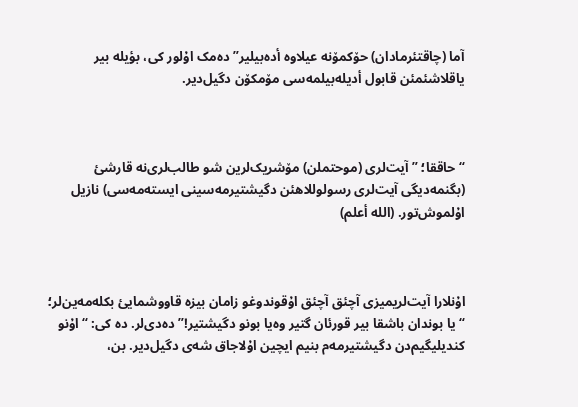آما (چاقتئرمادان) حۆکمۆنە عیلاوە أدەبیلیر” دەمک اۇلور کی، بؤیلە بیر یاقلاشئمئن قابول أدیلەبیلمەسی مۆمکۆن دگیل‌دیر.



“حاققا؛ ” آیت‌لری (موحتملن) مۆشریک‌لرین شو طالب‌لری‌نە قارشئ (بگنمەدیگی آیت‌لری رسولوللاهئن دگیشتیرمەسینی ایستەمەسی) نازیل اۇلموش‌تور. (اللە أعلم)



اۇنلارا آیت‌لریمیزی آچئق آچئق اۇقوندوغو زامان بیزە قاووشمایئ بکلەمەین‌لر؛ “یا بوندان باشقا بیر قورئان گتیر وەیا بونو دگیشتیر!” دەدی‌لر. دە کی: “اۇنو کندیلیگیم‌دن دگیشتیرمەم بنیم ایچین اۇلاجاق شەی دگیل‌دیر. بن،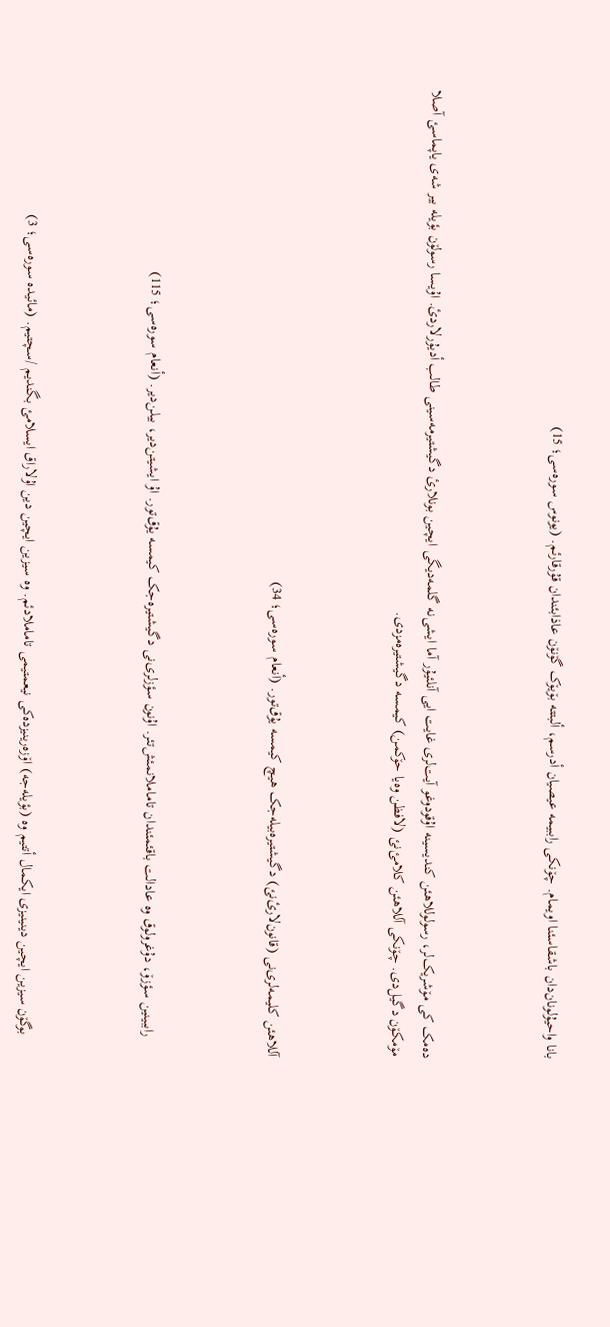بانا واحیۇلونان‌دان باشقاسئنا اویمام. چۆنکی راببیمە عیصیان أدرسم، ألبتتە بۆیۆک گۆنۆن عاذابئندان قۇرقارئم. (یونوس سورەسی؛ 15)



دەمک کی مۆشریک‌لر، رسولوللاهئن کندیسینە اۇقودوغو آیت‌لری غایت ایی آنلئیۇر آما ایشی‌نە گلمەدیگی ایچین بونلارئ دگیشتیرمەسینی طالب أدیۇرلاردئ. اۇیسا رسولۆن بؤیلە بیر شەی یاپماسئ آصلا مۆمکۆن دگیل‌دی. چۆنکی آللاهئن کلامئ‌نئ (لافظن وەیا حۆکمن) کیمسە دگیشتیرەمزدی.



آللاهئن کلیمەلری‌نی (قانون‌لارئ‌نئ) دگیشتیرەبیلەجک هیچ کیمسە یۇق‌تور. (أنعام سورەسی؛ 34)



     راببینین سؤزۆ، دۇغرولوق وە عادالت باقئمئندان تاماملانمئش‌تئر. اۇنون سؤزلری‌نی دگیشتیرەجک کیمسە یۇق‌تور. اۇ ایشیتن‌دیر، بیلن‌دیر. (أنعام سورەسی؛ 115)



     بوگۆن سیزین ایچین دینینیزی ایکمال أتتیم وە (بؤیلەجە) اۆزەرینیزدەکی نیعمتیمی تاماملادئم. وە سیزین ایچین دین اۇلاراق ایسلامئ بگندیم /سچتیم. (مائیدە سورەسی؛ 3)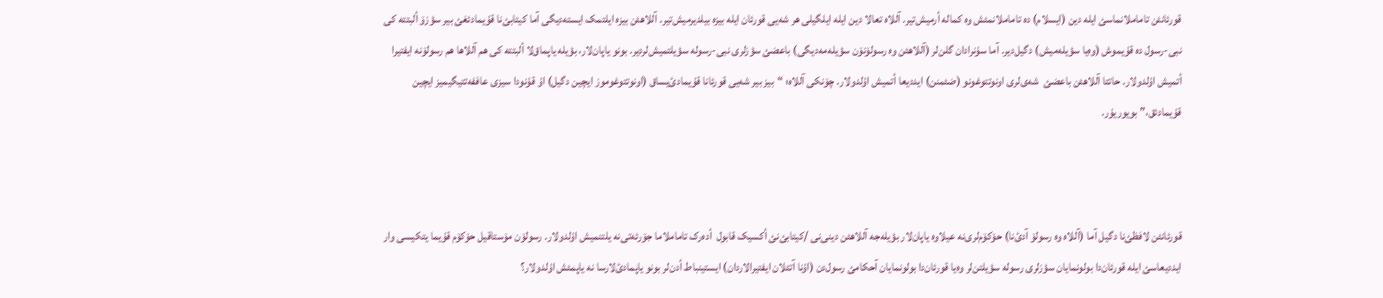قورئانئن تاماملانماسئ ایلە دین (ایسلام) دە تاماملانمئش وە کمالە أرمیش‌تیر. آللاە تعالا دین ایلە ایلگیلی هر شەیی قورئان ایلە بیزە بیلدیرمیش‌تیر. آللاهئن بیزە ایلتمک ایستەدیگی آما کیتابئ‌نا قۇیمادئغئ بیر سؤزۆ ألبتتە کی نبی-رسول دە قۇیموش (وەیا سؤیلەمیش) دگیل‌دیر. آما سۇنرادان گلن‌لر (آللاهئن وە رسولۆنۆن سؤیلەمەدیگی) باعضئ سؤزلری نبی-رسولە سؤیلتمیش‌لردیر. بونو یاپان‌لار، بؤیلە یاپماق‌لا ألبتتە کی هم آللاها هم رسولۆنە ایفتیرا أتمیش اۇلدولار. حاتتا آللاهئن باعضئ  شەی‌لری اونوتتوغونو (ضئمنن) ایددیعا أتمیش اۇلدولار. چۆنکی آللاە؛ “بیز بیر شەیی قورئانا قۇیمادئ‌یساق (اونوتتوغوموز ایچین دگیل) اۇ قۇنودا سیزی عاففەتتیگیمیز ایچین قۇیمادئق،” بویوریۇر.



قورئانئن لافظئ‌نا دگیل آما (آللاە وە رسولۆ آدئ‌نا) حۆکۆم‌لری‌نە عیلاوە یاپان‌لار بؤیلەجە آللاهئن دینی‌نی /کیتابئ‌نئ أکسیک قابول  أدەرک تاماملاما جۆرئەتی‌نە یلتنمیش اۇلدولار. رسولۆن مۆستاقیل حۆکۆم قۇیما یتکیسی وار ایددیعاسئ ایلە قورئان‌دا بولونمایان سؤزلری رسولە سؤیلتن‌لر وەیا قورئان‌دا بولونمایان آحکامئ رسول‌دن (اۇنا آتئلان ایفتیرالاردان) ایستینباط أدن‌لر بونو یاپمادئ‌لارسا نە یاپمئش اۇلدولار؟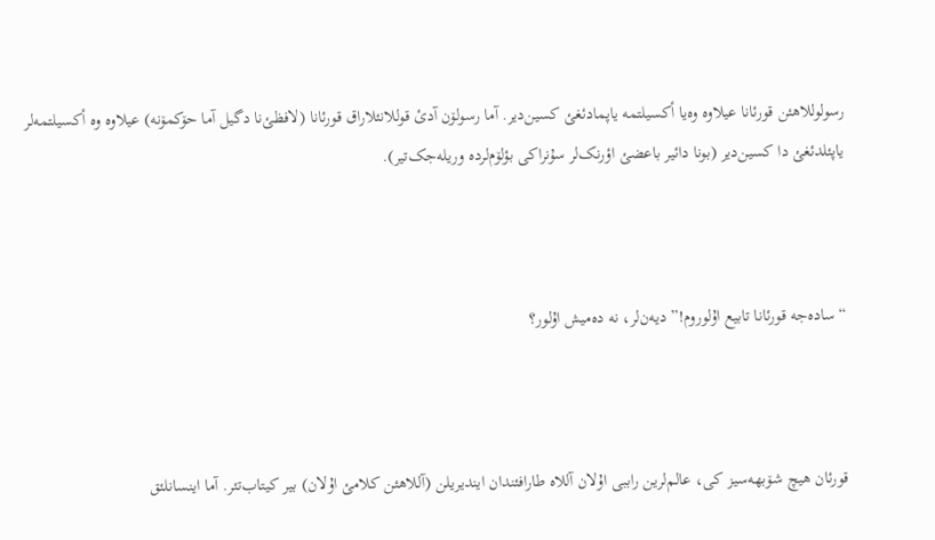رسولوللاهئن قورئانا عیلاوە وەیا أکسیلتمە یاپمادئغئ کسین‌دیر. آما رسولۆن آدئ قوللانئلاراق قورئانا (لافظئ‌نا دگیل آما حۆکمۆنە) عیلاوە وە أکسیلتمەلر یاپئلدئغئ دا کسین‌دیر (بونا دائیر باعضئ اؤرنک‌لر سۇنراکی بؤلۆم‌لردە وریلەجک‌تیر).



“سادەجە قورئانا تابیع اۇلوروم!” دیەن‌لر، نە دەمیش اۇلور؟



قورئان هیچ شۆبهەسیز کی، عالم‌لرین راببی اۇلان آللاە طارافئندان ایندیریلن (آللاهئن کلامئ اۇلان) بیر کیتاب‌تئر. آما اینسانلئق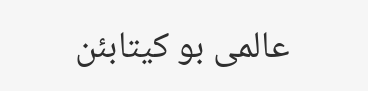عالمی بو کیتابئن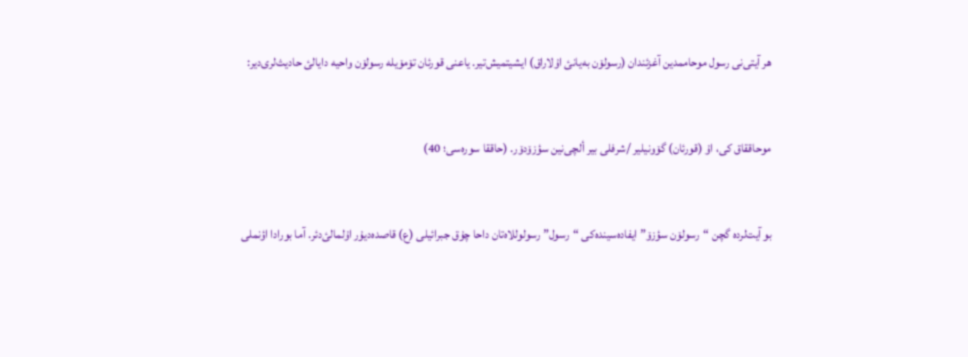هر آیتی‌نی رسول موحاممدین آغزئندان (رسولۆن بەیانئ اۇلاراق) ایشیتمیش‌تیر. یاعنی قورئان تۆمۆیلە رسولۆن واحیە دایالئ حادیث‌لری‌دیر:



موحاققاق کی، اۇ (قورئان) گۆونیلیر /شرفلی بیر ألچی‌نین سؤزۆدۆر. (حاققا سورەسی؛ 40)



بو آیت‌لردە گچن “رسولۆن سؤزۆ” ایفادەسیندەکی “رسول” رسولوللاەتان داحا چۇق جبرائیلی (ع) قاصدەدیۇر اۇلمالئ‌دئر. آما بورادا اؤنملی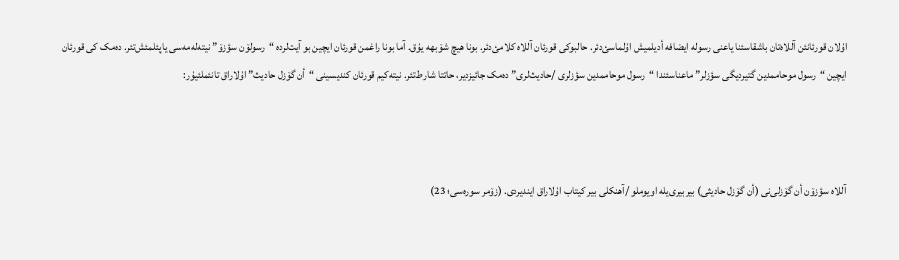اۇلان قورئانئن آللاەتان باشقاسئنا یاعنی رسولە ایضافە أدیلمیش اۇلماسئ‌دئر. حالبوکی قورئان آللاە کلامئ‌دئر. بونا هیچ شۆبهە یۇق. آما بونا راغمن قورئان ایچین بو آیت‌لردە “رسولۆن سؤزۆ” نیتەلەمەسی یاپئلمئش‌تئر. دەمک کی قورئان ایچین “رسول موحاممدین گتیردیگی سؤزلر” ماعناسئندا “رسول موحاممدین سؤزلری /حادیث‌لری” دەمک جائیزدیر، حاتتا شارط‌تئر. نیتەکیم قورئان کندیسینی “أن گۆزل حادیث” اۇلاراق تانئملئیۇر:



آللاە سؤزۆن أن گۆزلی‌نی (أن گۆزل حادیثی) بیربیری‌یلە اویوملو /آهنکلی بیر کیتاب اۇلاراق ایندیردی. (زۆمر سورەسی؛ 23)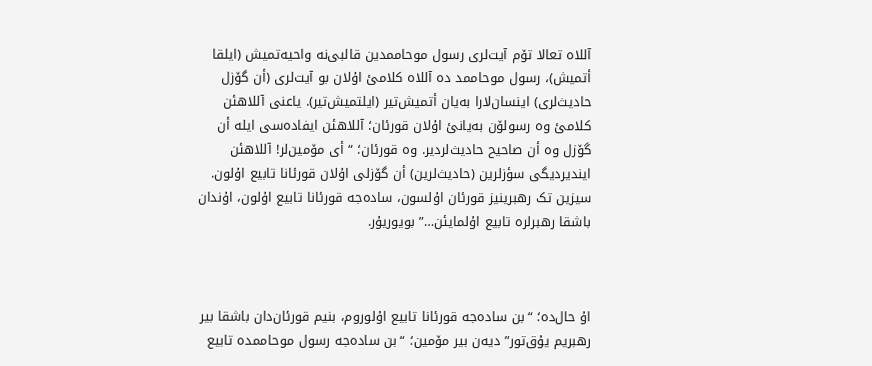آللاە تعالا تۆم آیت‌لری رسول موحاممدین قالبی‌نە واحیەتمیش (ایلقا أتمیش)، رسول موحاممد دە آللاە کلامئ اۇلان بو آیت‌لری (أن گۆزل حادیث‌لری) اینسان‌لارا بەیان أتمیش‌تیر (ایلتمیش‌تیر). یاعنی آللاهئن کلامئ وە رسولۆن بەیانئ اۇلان قورئان؛ آللاهئن ایفادەسی ایلە أن گۆزل وە أن صاحیح حادیث‌لردیر. وە قورئان؛ “أی مۆمین‌لر! آللاهئن ایندیردیگی سؤزلرین (حادیث‌لرین) أن گۆزلی اۇلان قورئانا تابیع اۇلون. سیزین تک رهبرینیز قورئان اۇلسون، سادەجە قورئانا تابیع اۇلون، اۇندان باشقا رهبرلرە تابیع اۇلمایئن…” بویوریۇر.



اۇ حال‌دە؛ “بن سادەجە قورئانا تابیع اۇلوروم، بنیم قورئان‌دان باشقا بیر رهبریم یۇق‌تور” دیەن بیر مۆمین؛ “بن سادەجە رسول موحاممدە تابیع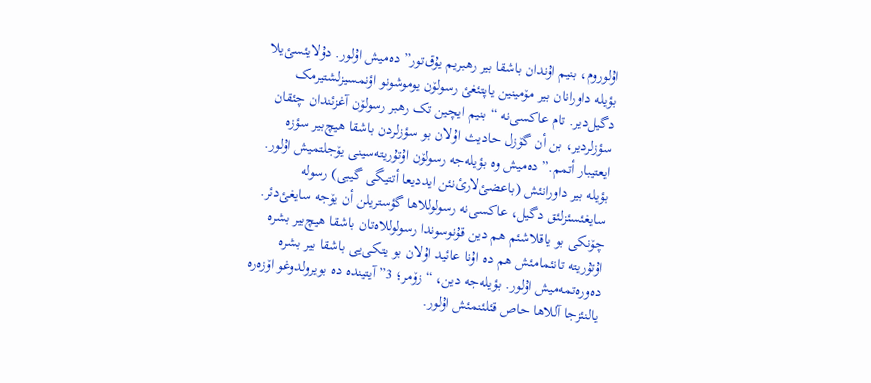اۇلوروم، بنیم اۇندان باشقا بیر رهبریم یۇق‌تور” دەمیش اۇلور. دۇلایئسئ‌یلا بؤیلە داورانان بیر مۆمینین یاپتئغئ رسولۆن یوموشونو اؤنمسیزلشتیرمک دگیل‌دیر. تام عاکسی‌نە “بنیم ایچین تک رهبر رسولۆن آغزئندان چئقان سؤزلردیر، بن أن گۆزل حادیث اۇلان بو سؤزلردن باشقا هیچ‌بیر سؤزە ایعتیبار أتمم.” دەمیش وە بؤیلەجە رسولۆن اۇتۇریتەسینی یۆجلتمیش اۇلور. بؤیلە بیر داورانئش (باعضئ‌لارئ‌نئن ایددیعا أتتیگی گیبی) رسولە سایغئسئزلئق دگیل، عاکسی‌نە رسولوللاها گؤستریلن أن یۆجە سایغئ‌دئر. چۆنکی بو یاقلاشئم هم دین قۇنوسوندا رسولوللاەتان باشقا هیچ‌بیر بشرە اۇتۇریتە تانئمامئش هم دە اۇنا عائید اۇلان بو یتکی‌یی باشقا بیر بشرە دەورەتمەمیش اۇلور. بؤیلەجە دین، “زۆمر؛ 3” آیتیندە دە بویرولدوغو اۆزەرە یالنئزجا آللاها حاص قئلئنمئش اۇلور.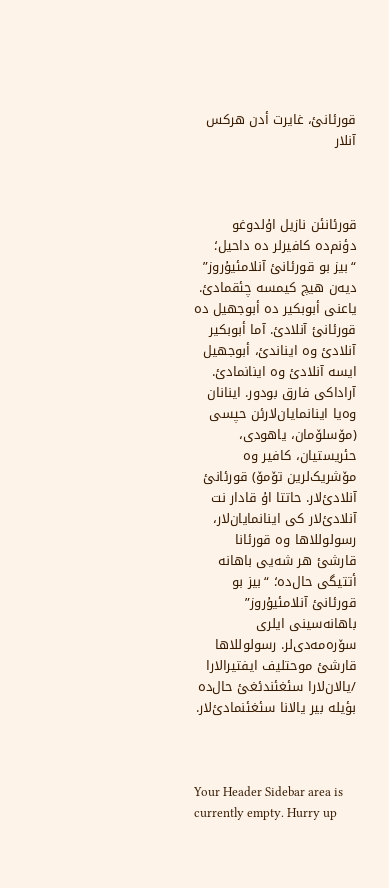قورئانئ، غایرت أدن هرکس آنلار



قورئانئن نازیل اۇلدوغو دؤنم‌دە کافیرلر دە داحیل؛ “بیز بو قورئانئ آنلامئیۇروز” دیەن هیچ کیمسە چئقمادئ. یاعنی أبوبکیر دە أبوجهیل دە قورئانئ آنلادئ. آما أبوبکیر آنلادئ وە ایناندئ، أبوجهیل ایسە آنلادئ وە اینانمادئ. آراداکی فارق بودور. اینانان وەیا اینانمایان‌لارئن حپسی (مۆسلۆمان، یاهودی، حئریستیان، کافیر وە مۆشریک‌لرین تۆمۆ) قورئانئ آنلادئ‌لار. حاتتا اۇ قادار نت آنلادئ‌لار کی اینانمایان‌لار، رسولوللاها وە قورئانا قارشئ هر شەیی باهانە أتتیگی حال‌دە؛ “بیز بو قورئانئ آنلامئیۇروز” باهانەسینی ایلری سۆرەمەدی‌لر. رسولوللاها قارشئ موحتلیف ایفتیرالارا /یالان‌لارا سئغئندئغئ حال‌دە بؤیلە بیر یالانا سئغئنمادئ‌لار.



Your Header Sidebar area is currently empty. Hurry up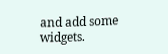and add some widgets.